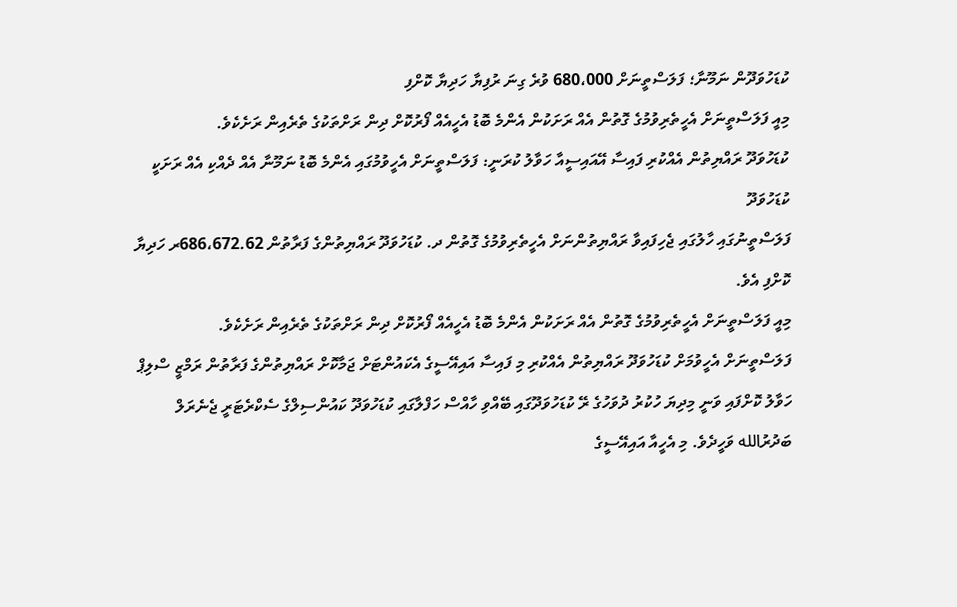ކުޑަހުވަދޫން ނަމޫނާ؛ ފަލަސްތީނަށް 680،000 ވުރެ ގިނަ ރުފިޔާ ހަދިޔާ ކޮށްފި
މިއީ ފަލަސްތީނަށް އެހީތެރިވުމުގެ ގޮތުން އެއް ރަށަކުން އެންމެ ބޮޑު އެހީއެއް ފޯރުކޮށް ދިން ރަށްތަކުގެ ތެރެއިން ރަށެކެވެ.
ކުޑަހުވަދޫ ރައްޔިތުން އެއްކުރި ފައިސާ އޭއައިސީއާ ހަވާލު ކުރަނީ: ފަލަސްތީނަށް އެހީވުމުގައި އެންމެ ބޮޑު ނަމޫނާ އެއް ދެއްކި އެއް ރަށަކީ ކުޑަހުވަދޫ
ފަލަސްތީނުގައި ހާލުގައި ޖެހިފައިވާ ރައްޔިތުންނަށް އެހީތެރިވުމުގެ ގޮތުން ދ. ކުޑަހުވަދޫ ރައްޔިތުންގެ ފަރާތުން 686،672.62ރ ހަދިޔާ ކޮށްފި އެވެ.
މިއީ ފަލަސްތީނަށް އެހީތެރިވުމުގެ ގޮތުން އެއް ރަށަކުން އެންމެ ބޮޑު އެހީއެއް ފޯރުކޮށް ދިން ރަށްތަކުގެ ތެރެއިން ރަށެކެވެ.
ފަލަސްތީނަށް އެހީވުމަށް ކުޑަހުވަދޫ ރައްޔިތުން އެއްކުރި މި ފައިސާ އައިއޭސީގެ އެކައުންޓަށް ޖަމާކޮށް ރައްޔިތުންގެ ފަރާތުން ރަމްޒީ ސްލިޕް ހަވާލު ކޮށްފައި ވަނީ މިދިޔަ ހުކުރު ދުވަހުގެ ރޭ ކުޑަހުވަދޫގައި ބޭއްވި ހާއްސް ހަފްލާގައި ކުޑަހުވަދޫ ކައުންސިލްގެ ސެކްރެޓަރީ ޖެނެރަލް ބަދުރުالله ވަހީދެވެ. މި އެހީއާ އައިއޭސީގެ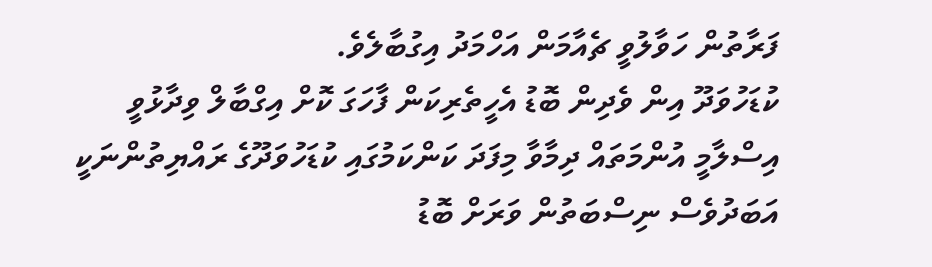ފަރާތުން ހަވާލުވީ ޗެއާމަން އަހްމަދު އިގުބާލެވެ.
ކުޑަހުވަދޫ އިން ވެދިން ބޮޑު އެހީތެރިކަން ފާހަގަ ކޮށް އިގްބާލް ވިދާޅުވީ އިސްލާމީ އުންމަތައް ދިމާވާ މިފަދަ ކަންކަމުގައި ކުޑަހުވަދޫގެ ރައްޔިތުންނަކީ އަބަދުވެސް ނިސްބަތުން ވަރަށް ބޮޑު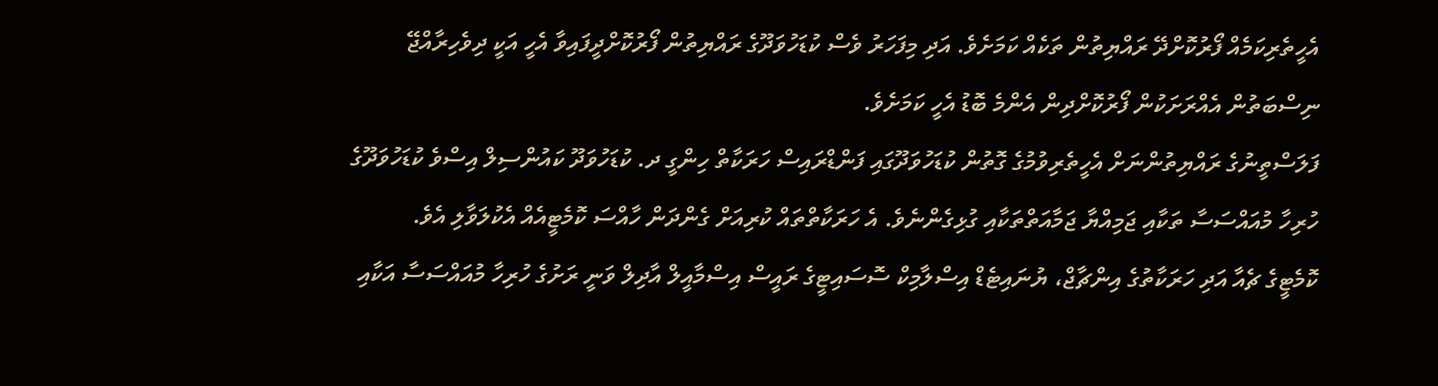އެހީތެރިކަމެއް ފޯރުކޮށްދޭ ރައްޔިތުން ތަކެއް ކަމަށެވެ. އަދި މިފަހަރު ވެސް ކުޑަހުވަދޫގެ ރައްޔިތުން ފޯރުކޮށްދީފައިވާ އެހީ އަކީ ދިވެހިރާއްޖޭ ނިސްބަތުން އެއްރަށަކުން ފޯރުކޮށްދިން އެންމެ ބޮޑު އެހީ ކަމަށެވެ.
ފަލަސްތީނުގެ ރައްޔިތުންނަށް އެހީތެރިވުމުގެ ގޮތުން ކުޑަހުވަދޫގައި ފަންޑްރައިސް ހަރަކާތް ހިންގީ ދ. ކުޑަހުވަދޫ ކައުންސިލް އިސްވެ ކުޑަހުވަދޫގެ ހުރިހާ މުއައްސަސާ ތަކާއި ޖަމިއްޔާ ޖަމާއަތްތަކާއި ގުޅިގެންނެވެ. އެ ހަރަކާތްތައް ކުރިއަށް ގެންދަން ހާއްސަ ކޮމެޓީއެއް އެކުލަވާލި އެވެ.
ކޮމެޓީގެ ޗެއާ އަދި ހަރަކާތުގެ އިންޗާޖް، ޔުނައިޓެޑް އިސްލާމިކް ސޮސައިޓީގެ ރައީސް އިސްމާއީލް އާދިލް ވަނީ ރަށުގެ ހުރިހާ މުއައްސަސާ އަކާއި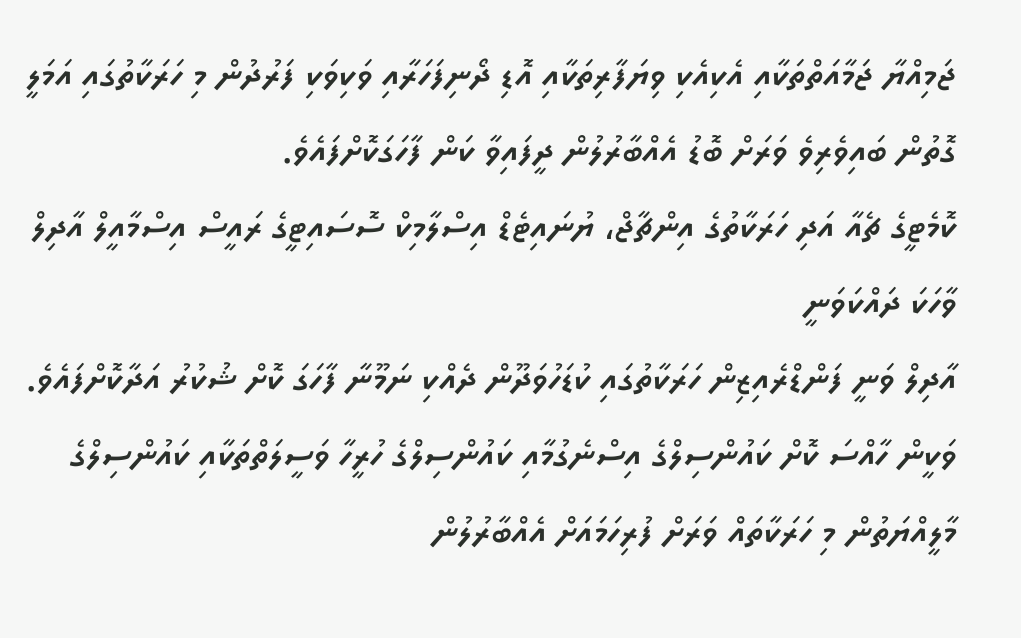ޖަމިއްޔާ ޖަމާއަތްތަކާއި އެކިއެކި ވިޔަފާރިތަކާއި އޮޑި ދޯނިފަހަރާއި ވަކިވަކި ފަރުދުން މި ހަރަކާތުގައި އަމަލީ ގޮތުން ބައިވެރިވެ ވަރަށް ބޮޑު އެއްބާރުލުން ދީފައިވާ ކަން ފާހަގަކޮށްފައެވެ.
ކޮމެޓީގެ ޗެއާ އަދި ހަރަކާތުގެ އިންޗާޖް، ޔުނައިޓެޑް އިސްލާމިކް ސޮސައިޓީގެ ރައީސް އިސްމާއީލް އާދިލް ވާހަކަ ދައްކަވަނީ
އާދިލް ވަނީ ފަންޑްރެއިޒިން ހަރަކާތުގައި ކުޑަހުވަދޫން ދެއްކި ނަމޫނާ ފާހަގަ ކޮށް ޝުކުރު އަދާކޮށްފައެވެ. ވަކީން ހާއްސަ ކޮށް ކައުންސިލްގެ އިސްނެގުމާއި ކައުންސިލްގެ ހުރީހާ ވަސީލަތްތަކާއި ކައުންސިލްގެ މާލީއްޔަތުން މި ހަރަކާތައް ވަރަށް ފުރިހަމައަށް އެއްބާރުލުން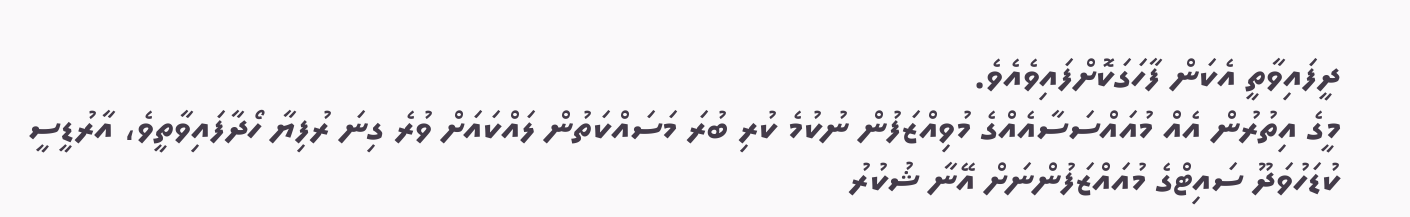ދީފައިވާތީ އެކަން ފާހަގަކޮށްފައިވެއެވެ.
މީގެ އިތުރުން އެއް މުއައްސަސާއެއްގެ މުވިއްޒަފުން ނުކުމެ ކުރި ބުރަ މަސައްކަތުން ލައްކައަށް ވުރެ ގިނަ ރުފިޔާ ހޯދާފައިވާތީވެ، އާރުޑީސީ ކުޑަހުވަދޫ ސައިޓްގެ މުއައްޒަފުންނަށް އޭނާ ޝުކުރު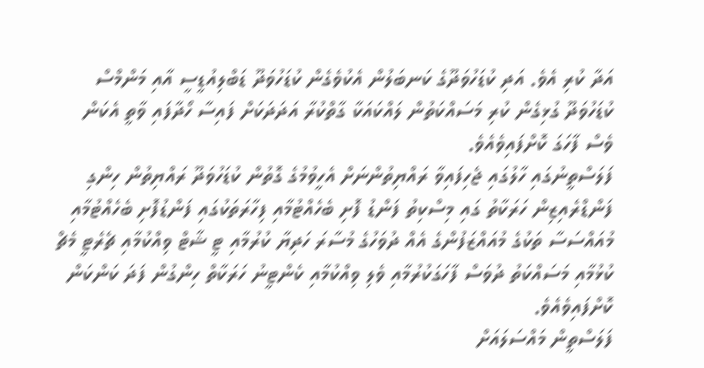އަދާ ކުރި އެވެ. އަދި ކުޑަހުވަދޫގެ ކަނބަލުން އެކުވެގެން ކުޑަހުވަދޫ ޑަބްލިއުޑީސީ އާއި މަންމްސް ކުޑަހުވަދޫ ގުޅިގެން ކުރި މަސައްކަތުން ލައްކައަކާ ގާތްކުރާ އަދަދަކަށް ފައިސާ ހޯދާފައި ވާތީ އެކަން ވެސް ފާހަގަ ކޮށްފައިވެއެވެ.
ފަލަސްތީނުގައި ހާލުގައި ޖެހިފައިވާ ރައްޔިތުންނަށް އެހީވުމުގެ ގޮތުން ކުޑަހުވަދޫ ރައްޔިތުން ހިންގި ފަންޑްރެއިޒިން ހަރަކާތު ގައި މިސްކިތު ފަންޑު ފޮށި ބެހެއްޓުމާއި ފިހާރަތަކުގައި ފަންޑުފޮށި ބެހެއްޓުމާއި މުއައްސަސާ ތަކުގެ މުއައްޒަފުންގެ އެއް ދުވަހުގެ މުސާރަ ހަދިޔާ ކުރުމާއި ޓީ ޝާޓް ވިއްކުމާއި ޗެރެޓީ މެޗް ކުޅުމާއި މަސައްކަތު ދުވަސް ފާހަގަކުރުމާއި ވެލި ވިއްކުމާއި ކެންޓީނު ހަރަކާތް ހިންގުން ފަދަ ކަންކަން ކޮށްފައިވެއެވެ.
ފަލަސްތީން މައްސަލައަށް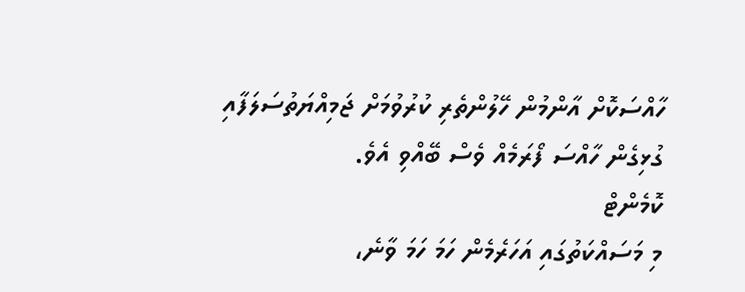ހާއްސަކޮށް އާންމުން ހޭލުންތެރި ކުރުވުމަށް ޖަމިއްޔަތުސަލަފާއި ގުޅިގެން ހާއްސަ ފޯރަމެއް ވެސް ބޭއްވި އެވެ.
ކޮމެންޓް
މި މަސައްކަތުގައި އަހަރެމެން ހަމަ ހަމަ ވާނެ،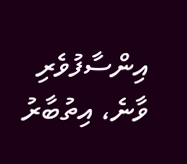އިންސާފުވެރި ވާނެ، އިތުބާރު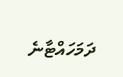ދަމަހައްޓާނެ